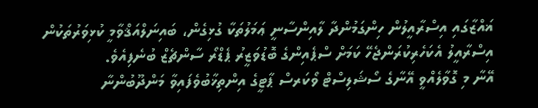ޣައްޒާގައި އިސްރާއީލުން ހިންގަމުންދާ ލާއިންސާނީ ޢަމަލުތަކާ ގުޅިގެން، ބައިނަލްއަޤްވާމީ ކުޅިވަރުތަކުން އިސްރާއީލު އެކަހެރިކުރަންޖެހޭ ކަމަށް ސްޕެއިންގެ ބޮޑުވަޒީރު ޕެޑްރޯ ސާންޗެޒް ބުނެފިއެވެ.
އޭނާ މި ގޮވާލެއްވީ އޭނާގެ ސޯޝަލިސްޓް ވޯކަރސް ޕާޓީގެ އިންތިޚާބުވެފައިވާ މަންދޫބުންނާ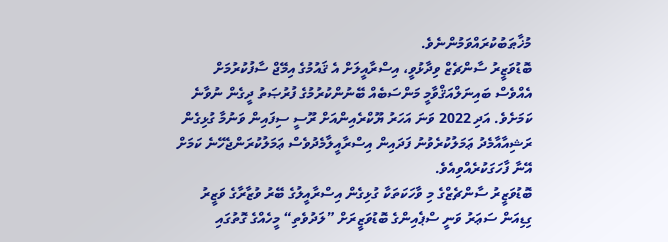މުޚާޠަބުކުރައްވަމުންނެވެ.
ބޮޑުވަޒީރު ސާންޗެޒް ވިދާޅުވީ، އިސްރާއީލަށް އެ ޤައުމުގެ އިމޭޖް ސާފުކުރުމަށް އެއްވެސް ބައިނަލްއަޤްވާމީ މަންސަބެއް ބޭނުންކުރުމުގެ ފުރުޞަތު ދީގެން ނުވާނެ ކަމަށެވެ. އަދި 2022 ވަނަ އަހަރު ޔޫކްރެއިންއަށް ރޫސީ ސިފައިން ވަނުމާ ގުޅިގެން ރަޝިއާއާމެދު ޢަމަލުކުރެވުނު ފަދައިން އިސްރާއީލާމެދުވެސް ޢަމަލުކުރަންޖެހޭނެ ކަމަށް އޭނާ ފާހަގަކުރެއްވިއެވެ.
ބޮޑުވަޒީރު ސާންޗެޒްގެ މި ވާހަކަތަކާ ގުޅިގެން އިސްރާއީލުގެ ބޭރު ވުޒާރާގެ ވަޒީރު ގިޑިއަން ސަޢަރު ވަނީ ސްޕެއިންގެ ބޮޑުވަޒީރަށް ”ލަދުވެތި“ މީހެއްގެ ގޮތުގައި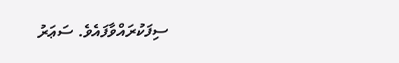ސިފަކުރައްވާފައެވެ. ސަޢަރު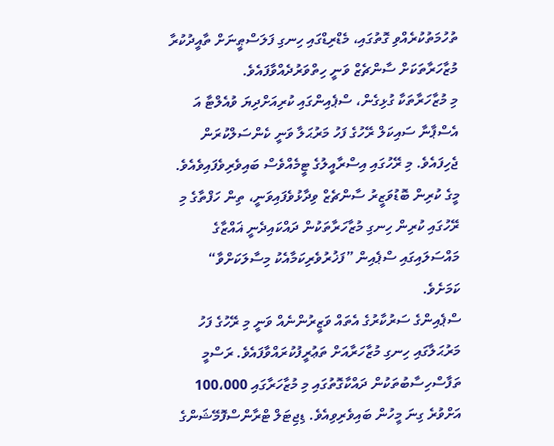ތުހުމަތުކުރެއްވި ގޮތުގައި، މެޑްރިޑްގައި ހިނގި ފަލަސްޠީނަށް ތާއީދުކުރާ މުޒާހަރާތަކަށް ސާންޗެޒް ވަނީ ހިތްވަރުދެއްވާފައެވެ.
މި މުޒާހަރާތަކާ ގުޅިގެން، ސްޕެއިންގައި ކުރިއަށްދިޔަ ވުއެލްޓާ އަ އެސްޕާނާ ސައިކަލް ރޭހުގެ ފަހު މަރުޙަލާ ވަނީ ކެންސަލްކުރަން ޖެހިފައެވެ. މި ރޭހުގައި އިސްރާއީލުގެ ޓީމެއްވެސް ބައިވެރިވެފައިވެއެވެ. މީގެ ކުރިން ބޮޑުވަޒީރު ސާންޗެޒް ވިދާޅުވެފައިވަނީ، ތިން ހަފްތާގެ މި ރޭހުގައި ކުރިން ހިނގި މުޒާހަރާތަކުން ދައްކައިދެނީ ޣައްޒާގެ މައްސަލައިގައި ސްޕެއިން ”ފަޚުރުވެރިކަމާއެކު މިސާލަކަށްވާ“ ކަމަށެވެ.
ސްޕެއިންގެ ސަރުކާރުގެ އެތައް ވަޒީރުންނެއް ވަނީ މި ރޭހުގެ ފަހު މަރުޙަލާގައި ހިނގި މުޒާހަރާއަށް ތަޢުރީފުކުރައްވާފައެވެ. ރަސްމީ ތަފާސްހިސާބުތަކުން ދައްކާގޮތުގައި މި މުޒާހަރާގައި 100،000 އަށްވުރެ ގިނަ މީހުން ބައިވެރިވިއެވެ. ޑިޖިޓަލް ޓްރާންސްފޮމޭޝަންގެ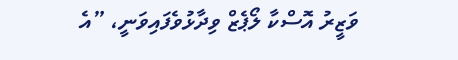ވަޒީރު އޮސްކާ ލޯޕެޒް ވިދާޅުވެފައިވަނީ، ”އެ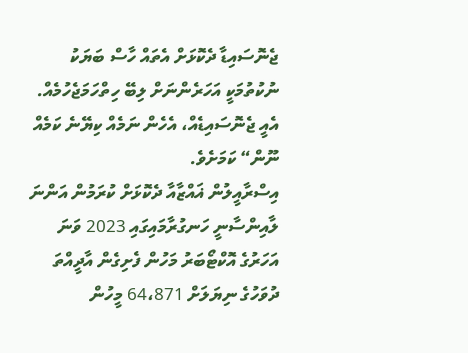ޖެނޮސައިޑާ ދެކޮޅަށް އެތައް ހާސް ބަޔަކު ނުކުތުމަކީ އަހަރެންނަށް ލިބޭ ހިތްހަމަޖެހުމެއް. އެއީ ޖެނޮސައިޑެއް، އެހެން ނަމެއް ކިޔޭނެ ކަމެއް ނޫން“ ކަމަށެވެ.
އިސްރާއީލުން ޣައްޒާއާ ދެކޮޅަށް ކުރަމުން އަންނަ ލާއިންސާނީ ހަނގުރާމައިގައި 2023 ވަނަ އަހަރުގެ އޮކްޓޯބަރު މަހުން ފެށިގެން އާދީއްތަ ދުވަހުގެ ނިޔަލަށް 64،871 މީހުން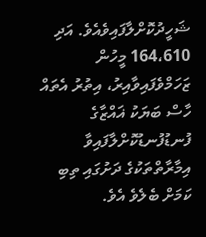ޝަހީދުކޮށްލާފައިވެއެވެ. އަދި 164،610 މީހުން ޒަހަމްވެފައިވާއިރު، އިތުރު އެތައް ހާސް ބަޔަކު ޣައްޒާގެ ފުނޑުފުނޑުކޮށްލާފައިވާ އިމާރާތްތަކުގެ ދަށުގައި ތިބި ކަމަށް ބެލެވެ އެވެ.